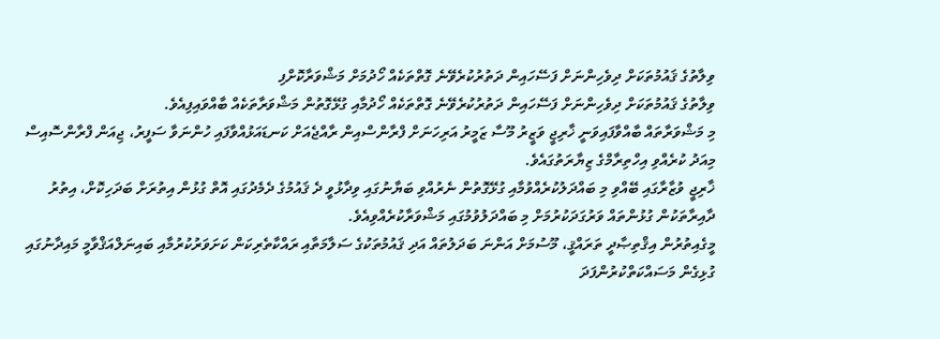ވިލާތުގެ ޤައުމުތަކަށް ދިވެހިންނަށް ފަސޭހައިން ދަތުރުކުރެވޭނެ ގޮތްތަކެއް ހޯދުމަށް މަޝްވަރާކޮށްފި
ވިލާތުގެ ޤައުމުތަކަށް ދިވެހިންނަށް ފަސޭހައިން ދަތުރުކުރެވޭނެ ގޮތްތަކެއް ހޯދުމާއި ގުޅޭގޮތުން މަޝްވަރާތަކެއް ބާއްވައިފިއެވެ.
މި މަޝްވަރާތައް ބާއްވާފައިވަނީ ޚާރިޖީ ވަޒީރު މޫސާ ޒަމީރު އަރިހަނަށް ފްރާންސްއިން ރާއްޖެއަށް ކަނޑައަޅުއްވާފައި ހުންނަވާ ސަފީރު، ޖިއަން ފްރާންސޮއިސް މިއަދު ކުރެއްވި އިހްތިރާމްގެ ޒިޔާރަތުގައެވެ.
ޚާރިޖީ ވުޒާރާގައި ބޭއްވި މި ބައްދަލުކުރެއްވުމާއި ގުޅޭގޮތުން ނެރުއްވި ބަޔާނުގައި ވިދާޅުވީ ދެ ޤައުމުގެ ދެމެދުގައި އޮތް ގުޅުން އިތުރަށް ބަދަހިކޮށް، އިތުރު ދާއިރާތަކުން ގުޅުންތައް ވަރުގަދަކުރުމަށް މި ބައްދަލުވުމުގައި މަޝްވަރާކުރެއްވިއެވެ.
މީގެއިތުރުން އިޤްތިޞާދީ ތަރައްޤީ، މޫސުމަށް އަންނަ ބަދަލުތައް އަދި ޤައުމުތަކުގެ ސަލާމަތާއި ރައްކާތެރިކަން ކަށަވަރުކުރުމާއި ބައިނަލްއަޤްވާމީ މައިދާނުގައި ގުޅިގެން މަސައްކަތްކުރުންފަދަ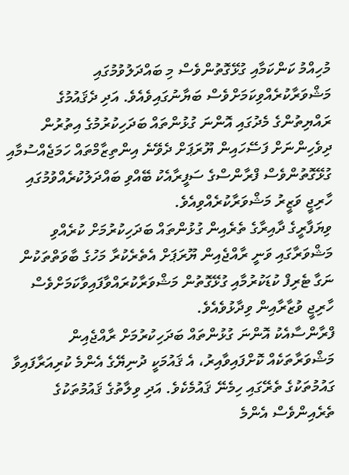މުހިއްމު ކަންކަމާއި ގުޅޭގޮތުންވެސް މި ބައްދަލުވުމުގައި މަޝްވަރާކުރެއްވިކަމަށްވެސް ބަޔާނުގައިވެއެވެ. އަދި ދެޤައުމުގެ ރައްޔިތުންގެ މެދުގައި އޮންނަ ގުޅުންތައް ބަދަހިކުރުމުގެ އިތުރުން ދިވެހިންނަށް ފަސޭހައިން ޔޫރަޕަށް ދެވޭނެ އިންތިޒާމްތައް ހަމަޖެއްސުމާއި ގުޅޭގޮތުންވެސް ފްރާންސްގެ ސަފީރާއެކު ބޭއްވި ބައްދަލުކުރެއްވުމުގައި ހާރިޖީ ވަޒީރު މަޝްވަރާކުރެއްވިއެވެ.
ވިޔަފާރީގެ ދާއިރާގެ ތެރެއިން ގުޅުންތައް ބަދަހިކުރުމަށް ކުރެއްވި މަޝްވަރާގައި ވަނީ ރާއްޖެއިން ޔޫރަޕަށް އެތެރެކުރާ މަހުގެ ބާވަތްތަކުން ނަގާ ޓެރިފް ކުޑަކުރުމާއި ގުޅޭގޮތުން މަޝްވަރާކުރައްވާފައިވާކަމަށްވެސް ހާރިޖީ ވުޒާރާއިން ވިދާޅުވެއެވެ.
ފްރާންސާއެކު އޮންނަ ގުޅުންތައް ބަދަހިކުރުމަށް ރާއްޖެއިން މަޝްވަރާތަކެއް ކޮށްފައިވާއިރު، އެ ޤައުމަކީ ދުނިޔޭގެ އެންމެ ކުރިއަރާފައިވާ ގައުމުތަކުގެ ތެރޭގައި ހިމެނޭ ޤައުމެކެވެ. އަދި ވިލާތުގެ ޤައުމުތަކުގެ ތެރެއިންވެސް އެންމެ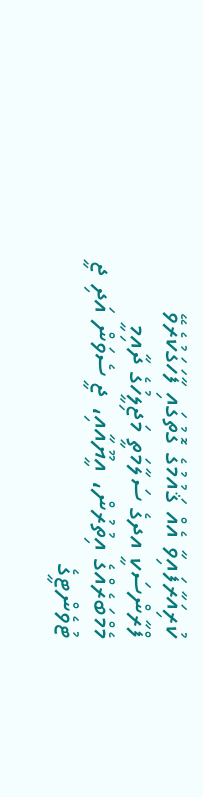ކުރިއަރާފައިވާ އެއް ޤައުމުގެ ގޮތުގައި ފާހަގަކުރެވޭ ފްރާންސަކީ އދގެ ސަލާމަތީ މަޖިލީހުގެ ދާއިމީ މެމްބަރެއްގެ އިތުރުން، އީޔޫއާއި، ޖީ ސެވަން އަދި ޖީ ޓުވެންޓީގެ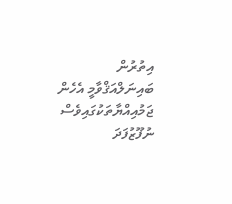އިތުރުން ބައިނަލްއަޤްވާމީ އެހެން ޖަމުއިއްޔާތަކުގައިވެސް ނުފޫޒުފަދަ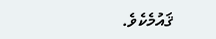ޤައުމެކެވެ.